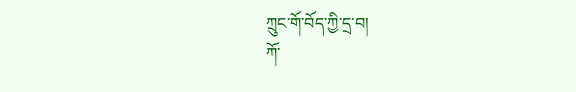ཀྲུང་གོ་བོད་ཀྱི་དྲ་བ།
ཀོ་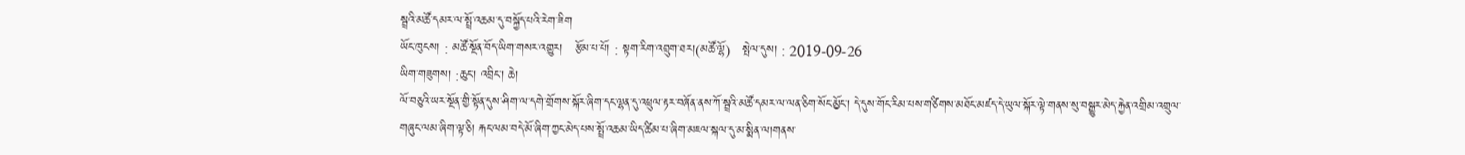སྦྲའི་མཚོ་དམར་ལ་སྤྲོ་འཆམ་དུ་བསྐྱོད་པའི་རེག་ཟིག
ཡོང་ཁུངས། : མཚོ་སྔོན་བོད་ཡིག་གསར་འགྱུར།   རྩོམ་པ་པོ། : སྟག་རིག་འབྲུག་ཐར།(མཚོ་ལྷོ)   སྤེལ་དུས། : 2019-09-26
ཡིག་གཟུགས། :ཆུང་། འབྲིང་། ཆེ།
ལོ་བཅུའི་ཡར་སྔོན་གྱི་སྟོན་དུས་ཤིག་ལ་དགེ་གྲོགས་སྐོར་ཞིག་དང་ལྷན་དུ་འཕྲུལ་རྟར་བཞོན་ནས་ཀོ་སྦྲའི་མཚོ་དམར་ལ་ལན་ཅིག་སོང་མྱོང་། དེ་དུས་གོང་རིམ་པས་གཙིགས་མཐོང་མཛད་དེ་ཡུལ་སྐོར་ལྟེ་གནས་སུ་བསྒྱུར་མེད་རྐྱེན་འགྲིམ་འགྲུལ་གཞུང་ལམ་ཞིག་ལྟ་ཅི། རྐང་ལམ་བདེ་མོ་ཞིག་ཀྱང་མེད་པས་སྤྲོ་འཆམ་ཡིད་ཚིམ་པ་ཞིག་མཇལ་སྐལ་དུ་མ་སྨིན་ལ།གནས་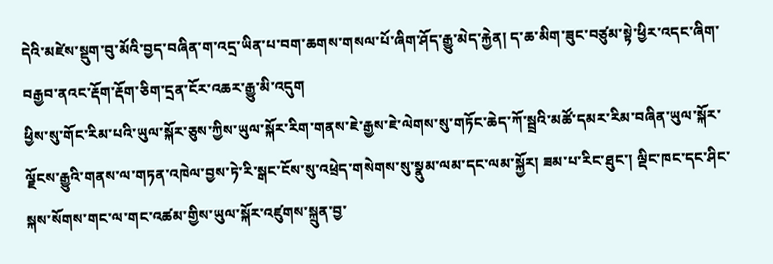དེའི་མཛེས་སྡུག་བུ་མོའི་བྱད་བཞིན་ག་འདྲ་ཡིན་པ་བག་ཆགས་གསལ་པོ་ཞིག་ཤོད་རྒྱུ་མེད་རྐྱེན། ད་ཆ་མིག་ཟུང་བཙུམ་སྟེ་ཕྱིར་འདང་ཞིག་བརྒྱབ་ནའང་རྡོག་རྡོག་ཅིག་དྲན་ངོར་འཆར་རྒྱུ་མི་འདུག
ཕྱིས་སུ་གོང་རིམ་པའི་ཡུལ་སྐོར་ཅུས་ཀྱིས་ཡུལ་སྐོར་རིག་གནས་ཇེ་རྒྱས་ཇེ་ལེགས་སུ་གཏོང་ཆེད་ཀོ་སྦྲའི་མཚོ་དམར་རིམ་བཞིན་ཡུལ་སྐོར་ལྗོངས་རྒྱུའི་གནས་ལ་གཏན་འཁེལ་བྱས་ཏེ་རི་སྒང་ངོས་སུ་འཕྲེད་གསེགས་སུ་སྣུམ་ལམ་དང་ལམ་སྐྱོར། ཟམ་པ་རིང་ཐུང་། ལྡིང་ཁང་དང་ཤིང་སྐས་སོགས་གང་ལ་གང་འཚམ་གྱིས་ཡུལ་སྐོར་འཛུགས་སྐྲུན་བྱ་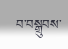བ་བསྒྲུབས་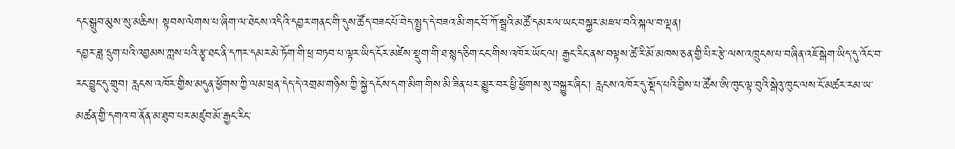དང་སྒྲུབ་མུས་སུ་མཆིས། སྟབས་ལེགས་པ་ཞིག་ལ་ཐེངས་འདིའི་དབྱར་གནང་གི་དུས་ཚོད་བཟང་པོ་བེད་སྤྱད་དེ་བཟའ་མི་གང་བོ་ཀོ་སྦྲའི་མཚོ་དམར་ལ་ཡང་བསྐྱར་མཇལ་བའི་སྐལ་བ་ལྡན།
དབྱར་ཟླ་དྲུག་པའི་འབྱམས་ཀླས་པའི་རྩྭ་ཐང་ནི་དཀར་དམར་མེ་ཏོག་གི་ཕྲ་བཏབ་པ་ལྟར་ཡིད་ངོར་མཛེས་སྡུག་གི་ཐ་སྙད་ཅིག་ངང་གིས་འཁོར་ཡོང་ལ། རྒྱང་རིང་ནས་བལྟས་ཚེ་རི་མོ་མཁས་ཅན་གྱི་པིར་རྩེ་ལས་འཁྲུངས་པ་བཞིན་འཇོ་སྒེག་ཡིད་དུ་འོང་བ་རང་བྱུང་དུ་གྲུབ། རླངས་འཁོར་གྱིས་མདུན་ཕྱོགས་ཀྱི་ལམ་ཕྲན་དེད་དེ་འགྲམ་གཉིས་ཀྱི་སྐྱེ་དངོས་དག་མིག་གིས་མི་ཟིན་པར་མྱུར་བར་ཕྱི་ཕྱོགས་སུ་བསྐྱུར་ཞིང་། རླངས་འཁོར་དུ་སྡོད་པའི་བྱིས་པ་ཚོས་ཨི་ཁུང་ལྟ་བུའི་སྒེའུ་ཁུང་ལས་ངོ་མཚར་རམ་ཡ་མཚན་གྱི་དགའ་བ་ནོན་མ་ཐུབ་པར་མཛུབ་མོ་རྒྱང་རིང་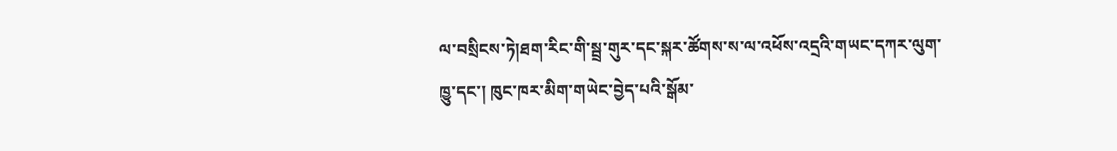ལ་བསྲིངས་ཏེ།ཐག་རིང་གི་སྦྲ་གུར་དང་སྐར་ཚོགས་ས་ལ་འཕོས་འདྲའི་གཡང་དཀར་ལུག་ཁྱུ་དང་། ཁུང་ཁར་མིག་གཡེང་བྱེད་པའི་སྒོམ་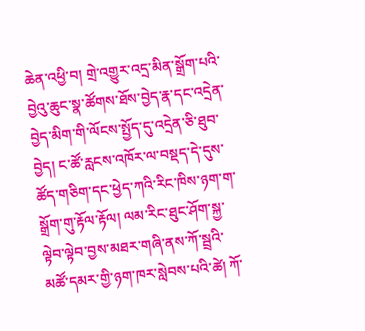ཆེན་འཕྱི་བ། གྲེ་འགྱུར་འདྲ་མིན་སྒྲོག་པའི་བྱེའུ་ཆུང་སྣ་ཚོགས་ཐོས་བྱེད་རྣ་དང་འདྲེན་བྱེད་མིག་གི་ལོངས་སྤྱོད་དུ་འདྲེན་ཅི་ཐུབ་བྱེད། ང་ཚོ་རླངས་འཁོར་ལ་བསྡད་དེ་དུས་ཚོད་གཅིག་དང་ཕྱེད་ཀའི་རིང་ཁིས་ཉག་ག་སྒྲོག་གུ་རྟོལ་རྟོལ། ལམ་རིང་ཐུང་ཤོག་སྐྱ་ལྟེབ་ལྟེབ་བྱས་མཐར་གཞི་ནས་ཀོ་སྦྲའི་མཚོ་དམར་གྱི་ཉག་ཁར་སླེབས་པའི་ཚེ། ཀོ་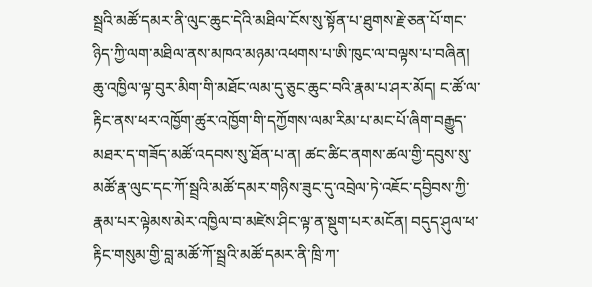སྦྲའི་མཚོ་དམར་ནི་ལུང་ཆུང་དེའི་མཐིལ་ངོས་སུ་སྟོན་པ་ཐུགས་རྗེ་ཅན་པོ་གང་ཉིད་ཀྱི་ལག་མཐིལ་ནས་མཁའ་མཉམ་འཕགས་པ་ཨི་ཁུང་ལ་བལྟས་པ་བཞིན། ཆུ་འཁྱིལ་ལྟ་བུར་མིག་གི་མཐོང་ལམ་དུ་ཅུང་ཆུང་བའི་རྣམ་པ་ཤར་མོད། ང་ཚོ་ལ་རྟིང་ནས་ཕར་འཁྱོག་ཚུར་འཁྱོག་གི་དཀྱོགས་ལམ་རིམ་པ་མང་པོ་ཞིག་བརྒྱུད་མཐར་ད་གཟོད་མཚོ་འདབས་སུ་ཐོན་པ་ན། ཚང་ཚིང་ནགས་ཚལ་གྱི་དབུས་སུ་མཚོ་རྣ་ལུང་དང་ཀོ་སྦྲའི་མཚོ་དམར་གཉིས་ཟུང་དུ་འབྲེལ་ཏེ་འཇོང་དབྱིབས་ཀྱི་རྣམ་པར་ལྟེམས་མེར་འཁྱིལ་བ་མཛེས་ཤིང་ལྟ་ན་སྡུག་པར་མངོན། བདུད་ཤུལ་ཕ་རྟིང་གསུམ་གྱི་བླ་མཚོ་ཀོ་སྦྲའི་མཚོ་དམར་ནི་ཁྲི་ཀ་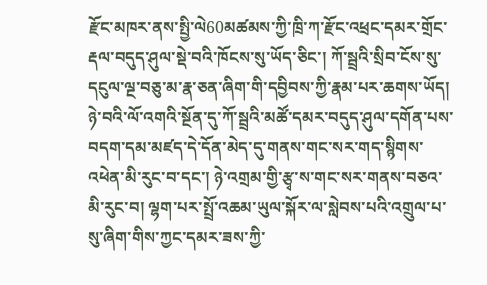རྫོང་མཁར་ནས་སྤྱི་ལེ60མཚམས་ཀྱི་ཁྲི་ཀ་རྫོང་འཕྲང་དམར་གྲོང་རྡལ་བདུད་ཤུལ་སྡེ་བའི་ཁོངས་སུ་ཡོད་ཅིང་། ཀོ་སྦྲའི་སྲིབ་ངོས་སུ་དངུལ་ལྔ་བཅུ་མ་རྣ་ཅན་ཞིག་གི་དབྱིབས་ཀྱི་རྣམ་པར་ཆགས་ཡོད།
ཉེ་བའི་ལོ་འགའི་སྔོན་དུ་ཀོ་སྦྲའི་མཚོ་དམར་བདུད་ཤུལ་དགོན་པས་བདག་དམ་མཛད་དེ་དོན་མེད་དུ་གནས་གང་སར་གད་སྙིགས་འཕེན་མི་རུང་བ་དང་། ཉེ་འགྲམ་གྱི་རྩྭ་ས་གང་སར་གནས་བཅའ་མི་རུང་བ། ལྷག་པར་སྤྲོ་འཆམ་ཡུལ་སྐོར་ལ་སླེབས་པའི་འགྲུལ་པ་སུ་ཞིག་གིས་ཀྱང་དམར་ཟས་ཀྱི་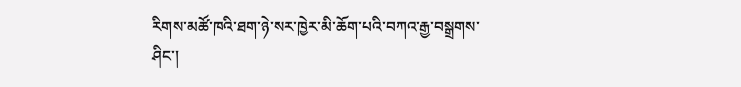རིགས་མཚོ་ཁའི་ཐག་ཉེ་སར་ཁྱེར་མི་ཆོག་པའི་བཀའ་རྒྱ་བསྒྲགས་ཤིང་།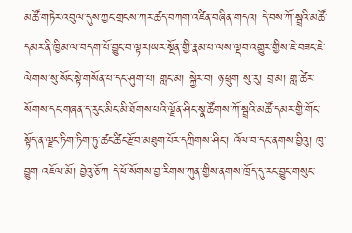མཚོ་གཏེར་འབུལ་དུས་ཀྱང་གྲངས་ཀར་ཚད་བཀག་འཛིན་བཞིན་གདའ། དེ་བས་ཀོ་སྦྲའི་མཚོ་དམར་ནི་ཁྱིམ་ལ་བདག་པོ་བྱུང་བ་ལྟར།ཡར་སྔོན་གྱི་རྣམ་པ་ལས་ལྡབ་འགྱུར་གྱིས་ཇེ་བཟང་ཇེ་ལེགས་སུ་སོང་སྟེ་གསོན་པ་དང་ཤུག་པ། གླང་མ། སྐྱེར་བ། ཉ་ཕྲུག སུ་རུ། བྲ་མ། གླ་ཚེར་སོགས་དང་གཞན་ད་རུང་མིང་མི་ཐོགས་པའི་ལྗོན་ཤིང་སྣ་ཚོགས་ཀོ་སྦྲའི་མཚོ་དམར་གྱི་གོང་སྟོད་ན་ལྗང་ཏིག་ཏིག་ཏུ་ཚང་ཚིང་རྫོབ་མཐུག་པོར་དཀྲིགས་ཤིང་། འོལ་བ་དང་ནགས་བྱིའུ། ཁུ་བྱུག འཇོལ་མོ། བྱེའུ་ཅོ་ཀ དེ་ཕོ་སོགས་བྱ་རིགས་ཀུན་གྱིས་ནགས་ཁྲོད་དུ་རང་བྱུང་གསུང་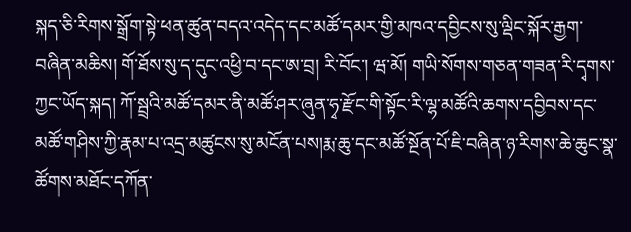སྐད་ཅི་རིགས་སྒྲོག་སྟེ་ཕན་ཚུན་བདའ་འདེད་དང་མཚོ་དམར་གྱི་མཁའ་དབྱིངས་སུ་ལྡིང་སྐོར་རྒྱག་བཞིན་མཆིས། གོ་ཐོས་སུ་ད་དུང་འཕྱི་བ་དང་ཨ་བྲ། རི་བོང་། ཝ་མོ། གཡི་སོགས་གཅན་གཟན་རི་དྭགས་ཀྱང་ཡོད་སྐད། ཀོ་སྦྲའི་མཚོ་དམར་ནི་མཚོ་ཤར་ཞུན་ཧྭ་རྫོང་གི་སྟོང་རི་ལྷ་མཚོའི་ཆགས་དབྱིབས་དང་མཚོ་གཤིས་ཀྱི་རྣམ་པ་འདྲ་མཚུངས་སུ་མངོན་པས།རྨ་ཆུ་དང་མཚོ་སྔོན་པོ་ཇི་བཞིན་ཉ་རིགས་ཆེ་ཆུང་སྣ་ཚོགས་མཐོང་དཀོན་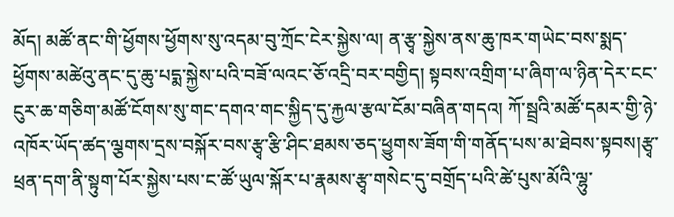མོད། མཚོ་ནང་གི་ཕྱོགས་ཕྱོགས་སུ་འདམ་བུ་ཀྲོང་ངེར་སྐྱེས་ལ། ན་རྩྭ་སྐྱེས་ནས་ཆུ་ཁར་གཡེང་བས་སྨད་ཕྱོགས་མཚེའུ་ནང་དུ་ཆུ་པདྨ་སྐྱེས་པའི་བཟོ་ལའང་ཅོ་འདྲི་བར་བགྱིད། སྟབས་འགྲིག་པ་ཞིག་ལ་ཉིན་དེར་ངང་ངུར་ཆ་གཅིག་མཚོ་ངོགས་སུ་གང་དགའ་གང་སྐྱིད་དུ་རྐྱལ་རྩལ་ངོམ་བཞིན་གདའ། ཀོ་སྦྲའི་མཚོ་དམར་གྱི་ཉེ་འཁོར་ཡོད་ཚད་ལྕགས་དྲས་བསྐོར་བས་རྩྭ་རྩི་ཤིང་ཐམས་ཅད་ཕྱུགས་ཟོག་གི་གནོད་པས་མ་ཐེབས་སྟབས།རྩྭ་ཕྲན་དག་ནི་སྟུག་པོར་སྐྱེས་པས་ང་ཚོ་ཡུལ་སྐོར་པ་རྣམས་རྩྭ་གསེང་དུ་བགྲོད་པའི་ཚེ་པུས་མོའི་ལྷུ་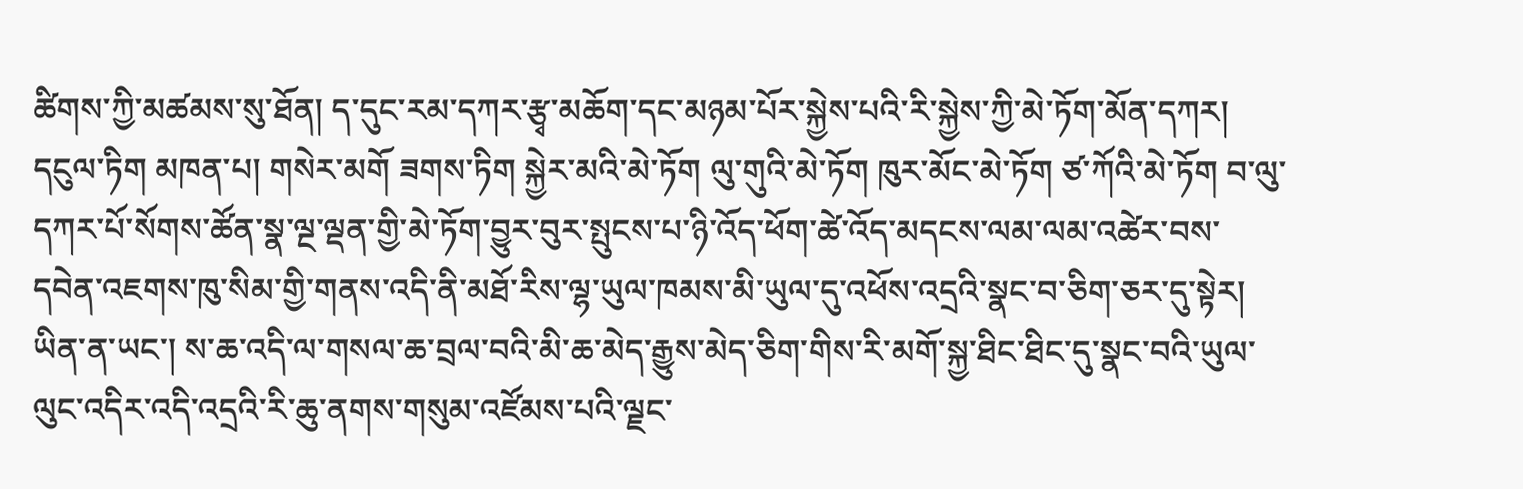ཚིགས་ཀྱི་མཚམས་སུ་ཐོན། ད་དུང་རམ་དཀར་རྩྭ་མཆོག་དང་མཉམ་པོར་སྐྱེས་པའི་རི་སྐྱེས་ཀྱི་མེ་ཏོག་མོན་དཀར། དངུལ་ཏིག མཁན་པ། གསེར་མགོ ཟགས་ཏིག སྐྱེར་མའི་མེ་ཏོག ལུ་གུའི་མེ་ཏོག ཁུར་མོང་མེ་ཏོག ཙ་ཀོའི་མེ་ཏོག བ་ལུ་དཀར་པོ་སོགས་ཚོན་སྣ་ལྔ་ལྡན་གྱི་མེ་ཏོག་བྱུར་བུར་སྤུངས་པ་ཉི་འོད་ཕོག་ཚེ་འོད་མདངས་ལམ་ལམ་འཚེར་བས་དབེན་འཇགས་ཁུ་སིམ་གྱི་གནས་འདི་ནི་མཐོ་རིས་ལྷ་ཡུལ་ཁམས་མི་ཡུལ་དུ་འཕོས་འདྲའི་སྣང་བ་ཅིག་ཅར་དུ་སྟེར། ཡིན་ན་ཡང་། ས་ཆ་འདི་ལ་གསལ་ཆ་བྲལ་བའི་མི་ཆ་མེད་རྒྱུས་མེད་ཅིག་གིས་རི་མགོ་སྐྱ་ཐིང་ཐིང་དུ་སྣང་བའི་ཡུལ་ལུང་འདིར་འདི་འདྲའི་རི་ཆུ་ནགས་གསུམ་འཛོམས་པའི་ལྗང་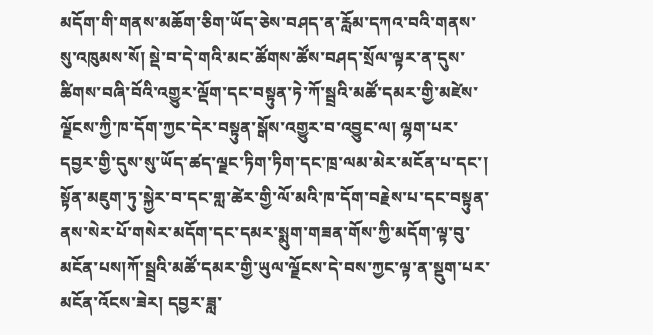མདོག་གི་གནས་མཆོག་ཅིག་ཡོད་ཅེས་བཤད་ན་རློམ་དཀའ་བའི་གནས་སུ་འཁུམས་སོ། སྡེ་བ་དེ་གའི་མང་ཚོགས་ཚོས་བཤད་སྲོལ་ལྟར་ན་དུས་ཚིགས་བཞི་བོའི་འགྱུར་ལྡོག་དང་བསྟུན་ཏེ་ཀོ་སྦྲའི་མཚོ་དམར་གྱི་མཛེས་ལྗོངས་ཀྱི་ཁ་དོག་ཀྱང་དེར་བསྟུན་སྒོས་འགྱུར་བ་འབྱུང་ལ། ལྷག་པར་དབྱར་གྱི་དུས་སུ་ཡོད་ཚད་ལྗང་ཏིག་ཏིག་དང་ཁྲ་ལམ་མེར་མངོན་པ་དང་། སྟོན་མཇུག་ཏུ་སྐྱེར་བ་དང་གླ་ཚེར་གྱི་ལོ་མའི་ཁ་དོག་བརྗེས་པ་དང་བསྟུན་ནས་སེར་པོ་གསེར་མདོག་དང་དམར་སྨུག་གཟན་གོས་ཀྱི་མདོག་ལྟ་བུ་མངོན་པས།ཀོ་སྦྲའི་མཚོ་དམར་གྱི་ཡུལ་ལྗོངས་དེ་བས་ཀྱང་ལྟ་ན་སྡུག་པར་མངོན་འོངས་ཟེར། དབྱར་ཟླ་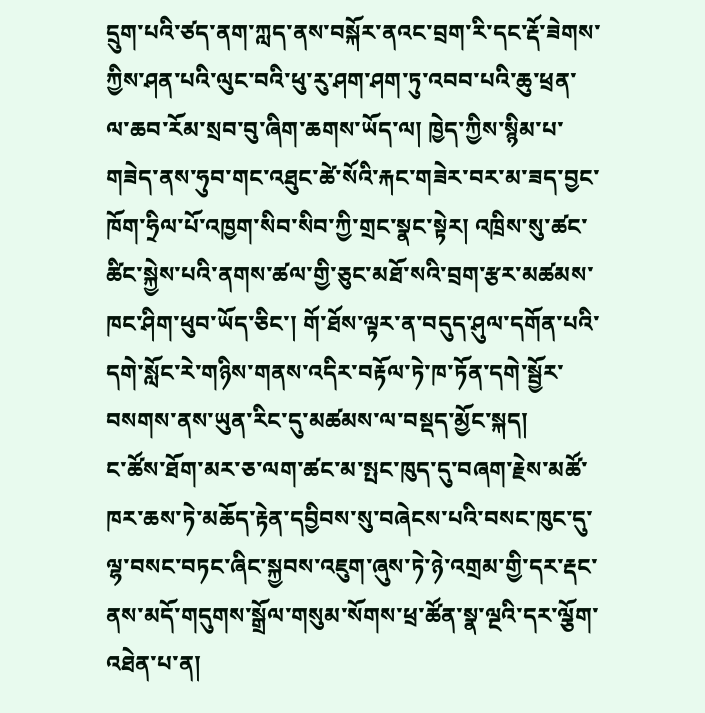དྲུག་པའི་ཙད་ནག་ཀླད་ནས་བསྐོར་ནའང་བྲག་རི་དང་རྡོ་ཟེགས་ཀྱིས་ཤན་པའི་ལུང་བའི་ཕུ་རུ་ཤག་ཤག་ཏུ་འབབ་པའི་ཆུ་ཕྲན་ལ་ཆབ་རོམ་སྲབ་བུ་ཞིག་ཆགས་ཡོད་ལ། ཁྱེད་ཀྱིས་སྙིམ་པ་གཟེད་ནས་ཧུབ་གང་འཐུང་ཚེ་སོའི་རྐང་གཟེར་བར་མ་ཟད་བྱང་ཁོག་ཧྲིལ་པོ་འཁྱག་སིབ་སིབ་ཀྱི་གྲང་སྣང་སྟེར། འཁྲིས་སུ་ཚང་ཚིང་སྐྱེས་པའི་ནགས་ཚལ་གྱི་ཅུང་མཐོ་སའི་བྲག་རྩར་མཚམས་ཁང་ཤིག་ཕུབ་ཡོད་ཅིང་། གོ་ཐོས་ལྟར་ན་བདུད་ཤུལ་དགོན་པའི་དགེ་སློང་རེ་གཉིས་གནས་འདིར་བརྟོལ་ཏེ་ཁ་ཏོན་དགེ་སྦྱོར་བསགས་ནས་ཡུན་རིང་དུ་མཚམས་ལ་བསྡད་མྱོང་སྐད།
ང་ཚོས་ཐོག་མར་ཅ་ལག་ཚང་མ་སྤང་ཁུད་དུ་བཞག་རྗེས་མཚོ་ཁར་ཆས་ཏེ་མཆོད་རྟེན་དབྱིབས་སུ་བཞེངས་པའི་བསང་ཁུང་དུ་ལྷ་བསང་བཏང་ཞིང་སྐྱབས་འཇུག་ཞུས་ཏེ་ཉེ་འགྲམ་གྱི་དར་རྡང་ནས་མདོ་གདུགས་སྒྲོལ་གསུམ་སོགས་ཕྲ་ཚོན་སྣ་ལྔའི་དར་ལྕོག་འཐེན་པ་ན།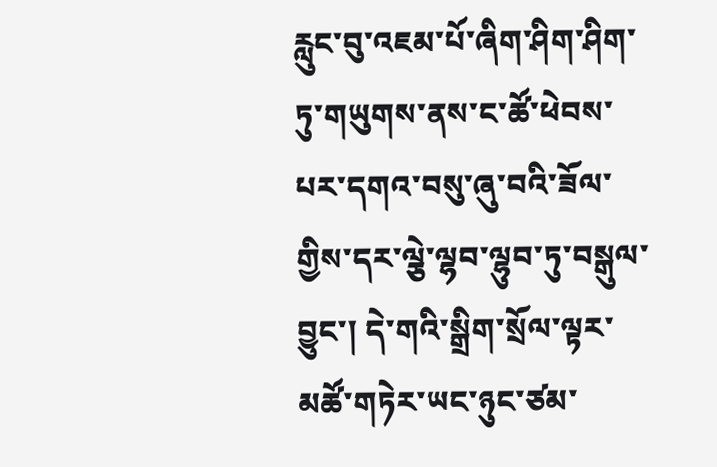རླུང་བུ་འཇམ་པོ་ཞིག་ཤིག་ཤིག་ཏུ་གཡུགས་ནས་ང་ཚོ་ཕེབས་པར་དགའ་བསུ་ཞུ་བའི་ཟོལ་གྱིས་དར་ལྕེ་ལྷབ་ལྷུབ་ཏུ་བསྒུལ་བྱུང་། དེ་གའི་སྒྲིག་སྲོལ་ལྟར་མཚོ་གཏེར་ཡང་ཉུང་ཙམ་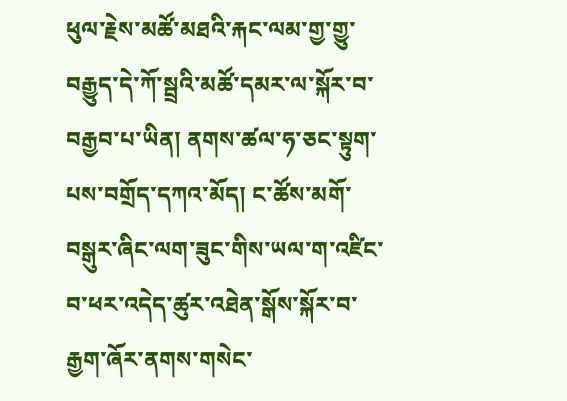ཕུལ་རྗེས་མཚོ་མཐའི་རྐང་ལམ་གྱ་གྱུ་བརྒྱུད་དེ་ཀོ་སྦྲའི་མཚོ་དམར་ལ་སྐོར་བ་བརྒྱབ་པ་ཡིན། ནགས་ཚལ་ཧ་ཅང་སྟུག་པས་བགྲོད་དཀའ་མོད། ང་ཚོས་མགོ་བསྒུར་ཞིང་ལག་ཟུང་གིས་ཡལ་ག་འཛིང་བ་ཕར་འདེད་ཚུར་འཐེན་སྒོས་སྐོར་བ་རྒྱག་ཞོར་ནགས་གསེང་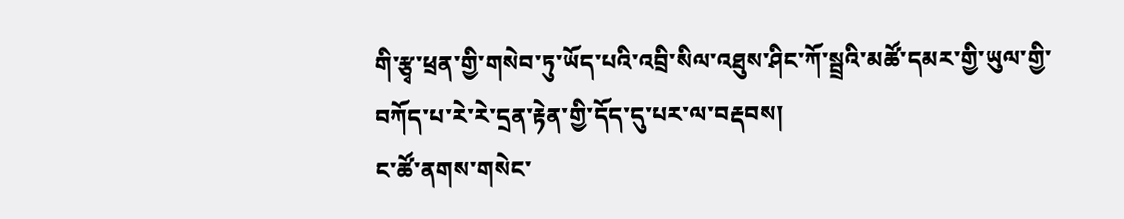གི་རྩྭ་ཕྲན་གྱི་གསེབ་ཏུ་ཡོད་པའི་འབྲི་སིལ་འཐུས་ཤིང་ཀོ་སྦྲའི་མཚོ་དམར་གྱི་ཡུལ་གྱི་བཀོད་པ་རེ་རེ་དྲན་རྟེན་གྱི་དོད་དུ་པར་ལ་བརྡབས།
ང་ཚོ་ནགས་གསེང་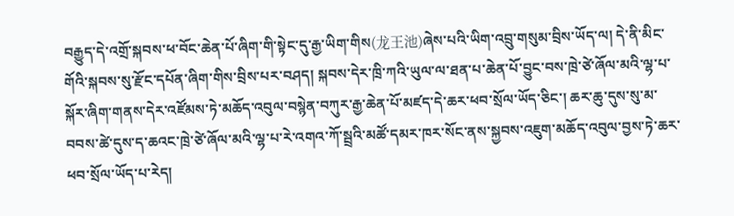བརྒྱུད་དེ་འགྲོ་སྐབས་ཕ་བོང་ཆེན་པོ་ཞིག་གི་སྟེང་དུ་རྒྱ་ཡིག་གིས(龙王池)ཞེས་པའི་ཡིག་འབྲུ་གསུམ་བྲིས་ཡོད་ལ། དེ་ནི་མིང་གོའི་སྐབས་སུ་རྫོང་དཔོན་ཞིག་གིས་བྲིས་པར་བཤད། སྐབས་དེར་ཁྲི་ཀའི་ཡུལ་ལ་ཐན་པ་ཆེན་པོ་བྱུང་བས་ཁྲེ་ཙེ་ཞོལ་མའི་ལྷ་པ་སྐོར་ཞིག་གནས་དེར་འཛོམས་ཏེ་མཆོད་འབུལ་བསྙེན་བཀུར་རྒྱ་ཆེན་པོ་མཛད་དེ་ཆར་ཕབ་སྲོལ་ཡོད་ཅིང་། ཆར་ཆུ་དུས་སུ་མ་བབས་ཚེ་དུས་ད་ཆའང་ཁྲེ་ཙེ་ཞོལ་མའི་ལྷ་པ་རེ་འགའ་ཀོ་སྦྲའི་མཚོ་དམར་ཁར་སོང་ནས་སྐྱབས་འཇུག་མཆོད་འབུལ་བྱས་ཏེ་ཆར་ཕབ་སྲོལ་ཡོད་པ་རེད།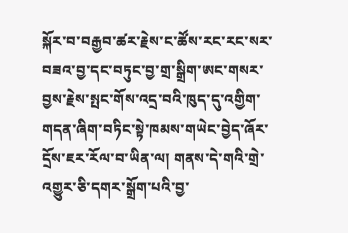སྐོར་བ་བརྒྱབ་ཚར་རྗེས་ང་ཚོས་རང་རང་སར་བཟའ་བྱ་དང་བཏུང་བྱ་གྲ་སྒྲིག་ཨང་གསར་བྱས་རྗེས་སྤང་གོས་འདྲ་བའི་ཁུད་དུ་འགྱིག་གདན་ཞིག་བཏིང་སྟེ་ཁམས་གཡེང་བྱེད་ཞོར་དྲོས་ཇར་རོལ་བ་ཡིན་ལ། གནས་དེ་གའི་གྲེ་འགྱུར་ཅི་དགར་སྒྲོག་པའི་བྱ་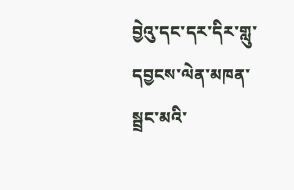བྱེའུ་དང་དར་དིར་གླུ་དབྱངས་ལེན་མཁན་སྦྲང་མའི་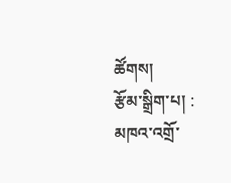ཚོགས།
རྩོམ་སྒྲིག་པ། : མཁའ་འགྲོ་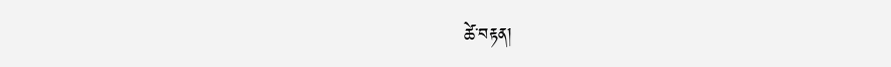ཚེ་བརྟན།